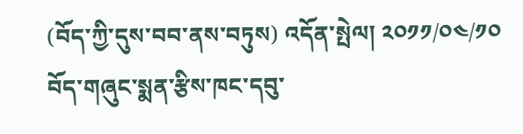(བོད་ཀྱི་དུས་བབ་ནས་བཏུས) འདོན་སྤེལ། ༢༠༡༡/༠༤/༡༠
བོད་གཞུང་སྨན་རྩིས་ཁང་དབུ་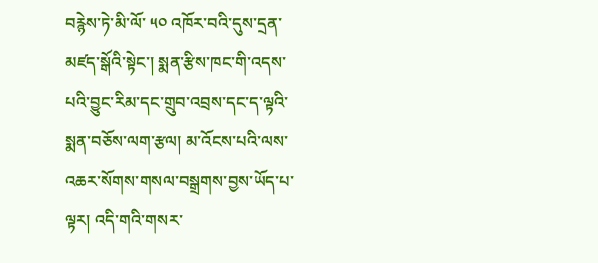བརྙེས་ཏེ་མི་ལོ་ ༥༠ འཁོར་བའི་དུས་དྲན་མཛད་སྒོའི་སྟེང་། སྨན་རྩིས་ཁང་གི་འདས་པའི་བྱུང་རིམ་དང་གྲུབ་འབྲས་དང་ད་ལྟའི་སྨན་བཅོས་ལག་རྩལ། མ་འོངས་པའི་ལས་འཆར་སོགས་གསལ་བསྒྲགས་བྱས་ཡོད་པ་ལྟར། འདི་གའི་གསར་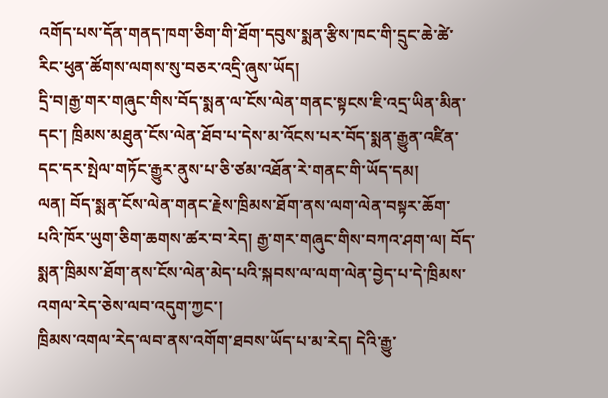འགོད་པས་དོན་གནད་ཁག་ཅིག་གི་ཐོག་དབུས་སྨན་རྩིས་ཁང་གི་དྲུང་ཆེ་ཚེ་རིང་ཕུན་ཚོགས་ལགས་སུ་བཅར་འདྲི་ཞུས་ཡོད།
དྲི་བ།རྒྱ་གར་གཞུང་གིས་བོད་སྨན་ལ་ངོས་ལེན་གནང་སྟངས་ཇི་འདྲ་ཡིན་མིན་དང་། ཁྲིམས་མཐུན་ངོས་ལེན་ཐོབ་པ་དེས་མ་འོངས་པར་བོད་སྨན་རྒྱུན་འཛིན་དང་དར་སྤེལ་གཏོང་རྒྱུར་ནུས་པ་ཅི་ཙམ་འཐོན་རེ་གནང་གི་ཡོད་དམ།
ལན། བོད་སྨན་ངོས་ལེན་གནང་རྗེས་ཁྲིམས་ཐོག་ནས་ལག་ལེན་བསྟར་ཆོག་པའི་ཁོར་ཡུག་ཅིག་ཆགས་ཚར་བ་རེད། རྒྱ་གར་གཞུང་གིས་བཀའ་ཤག་ལ། བོད་སྨན་ཁྲིམས་ཐོག་ནས་ངོས་ལེན་མེད་པའི་སྐབས་ལ་ལག་ལེན་བྱེད་པ་དེ་ཁྲིམས་འགལ་རེད་ཅེས་ལབ་འདུག་ཀྱང་།
ཁྲིམས་འགལ་རེད་ལབ་ནས་འགོག་ཐབས་ཡོད་པ་མ་རེད། དེའི་རྒྱུ་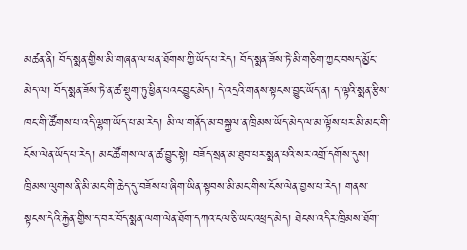མཚན་ནི། བོད་སྨན་གྱིས་མི་གཞན་ལ་ཕན་ཐོགས་ཀྱི་ཡོད་པ་རེད། བོད་སྨན་ཟོས་ཏེ་མི་གཅིག་ཀྱང་བསད་མྱོང་མེད་ལ། བོད་སྨན་ཟོས་ཏེ་ན་ཚ་སྡུག་ཏུ་ཕྱིན་པའང་བྱུང་མེད། དེ་འདྲའི་གནས་སྟངས་བྱུང་ཡོད་ན། ད་ལྟའི་སྨན་རྩིས་ཁང་གི་ཚོགས་པ་འདི་ལྷག་ཡོད་པ་མ་རེད། མི་ལ་གནོད་མ་བསྐྱལ་ན་ཁྲིམས་ཡོད་མེད་ལ་མ་ལྟོས་པར་མི་མང་གི་ངོས་ལེན་ཡོད་པ་རེད། མང་ཚོགས་ལ་ན་ཚ་བྱུང་སྟེ། བཟོད་སྲན་མ་ཐུབ་པར་སྨན་པའི་སར་འགྲོ་དགོས་དུས། ཁྲིམས་ལུགས་ནི་མི་མང་གི་ཆེད་དུ་བཟོས་པ་ཞིག་ཡིན་སྟབས་མི་མང་གིས་ངོས་ལེན་བྱས་པ་རེད། གནས་སྟངས་དེའི་རྐྱེན་གྱིས་ད་བར་བོད་སྨན་ལག་ལེན་ཐོག་དཀའ་ངལ་ཅི་ཡང་འཕྲད་མེད། ཐེངས་འདིར་ཁྲིམས་ཐོག་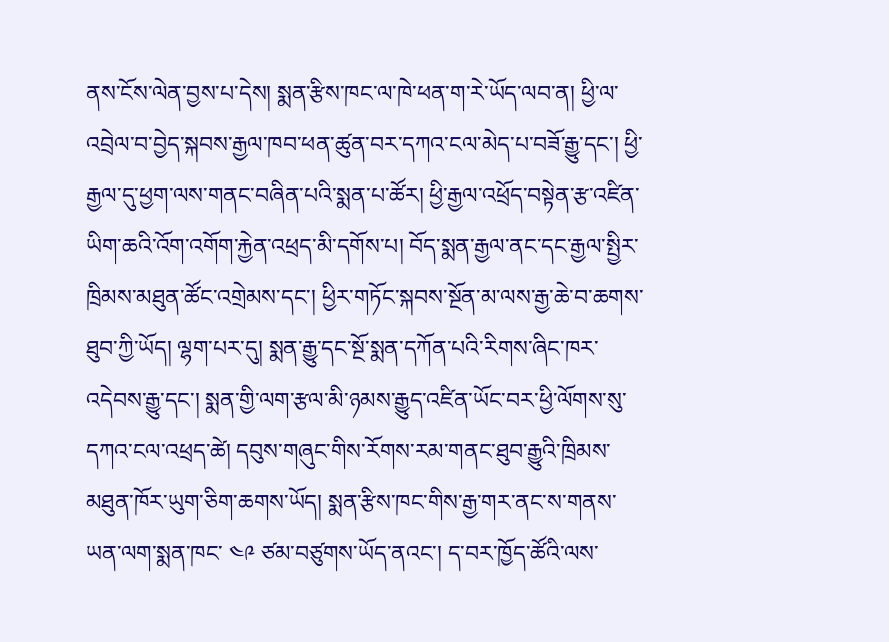ནས་ངོས་ལེན་བྱས་པ་དེས། སྨན་རྩིས་ཁང་ལ་ཁེ་ཕན་ག་རེ་ཡོད་ལབ་ན། ཕྱི་ལ་འབྲེལ་བ་བྱེད་སྐབས་རྒྱལ་ཁབ་ཕན་ཚུན་བར་དཀའ་ངལ་མེད་པ་བཟོ་རྒྱུ་དང་། ཕྱི་རྒྱལ་དུ་ཕྱག་ལས་གནང་བཞིན་པའི་སྨན་པ་ཚོར། ཕྱི་རྒྱལ་འཕྲོད་བསྟེན་རྩ་འཛིན་ཡིག་ཆའི་འོག་འགོག་རྐྱེན་འཕྲད་མི་དགོས་པ། བོད་སྨན་རྒྱལ་ནང་དང་རྒྱལ་སྤྱིར་ཁྲིམས་མཐུན་ཚོང་འགྲེམས་དང་། ཕྱིར་གཏོང་སྐབས་སྔོན་མ་ལས་རྒྱ་ཆེ་བ་ཆགས་ཐུབ་ཀྱི་ཡོད། ལྷག་པར་དུ། སྨན་རྒྱུ་དང་སྔོ་སྨན་དཀོན་པའི་རིགས་ཞིང་ཁར་འདེབས་རྒྱུ་དང་། སྨན་གྱི་ལག་རྩལ་མི་ཉམས་རྒྱུད་འཛིན་ཡོང་བར་ཕྱི་ལོགས་སུ་དཀའ་ངལ་འཕྲད་ཚེ། དབུས་གཞུང་གིས་རོགས་རམ་གནང་ཐུབ་རྒྱུའི་ཁྲིམས་མཐུན་ཁོར་ཡུག་ཅིག་ཆགས་ཡོད། སྨན་རྩིས་ཁང་གིས་རྒྱ་གར་ནང་ས་གནས་ཡན་ལག་སྨན་ཁང་ ༤༩ ཙམ་བཙུགས་ཡོད་ནའང་། ད་བར་ཁྱོད་ཚོའི་ལས་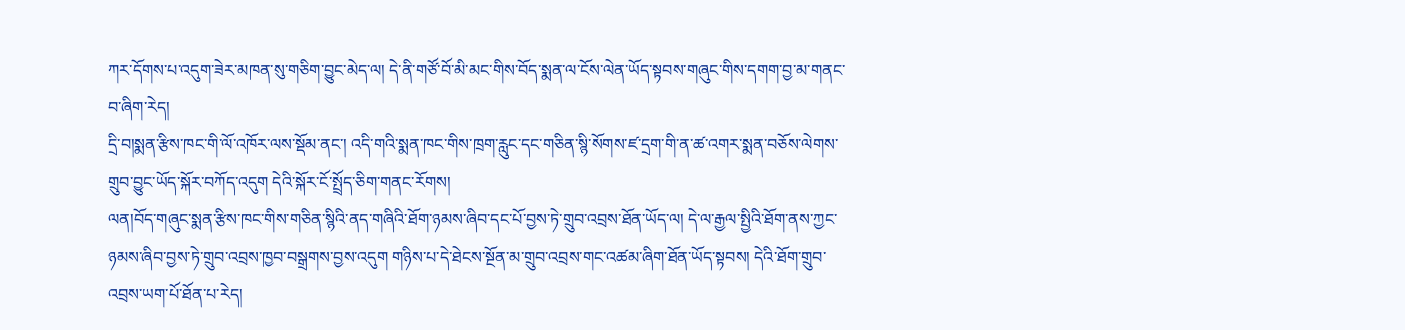ཀར་དོགས་པ་འདུག་ཟེར་མཁན་སུ་གཅིག་བྱུང་མེད་ལ། དེ་ནི་གཙོ་བོ་མི་མང་གིས་བོད་སྨན་ལ་ངོས་ལེན་ཡོད་སྟབས་གཞུང་གིས་དགག་བྱ་མ་གནང་བ་ཞིག་རེད།
དྲི་བ།སྨན་རྩིས་ཁང་གི་ལོ་འཁོར་ལས་སྡོམ་ནང་། འདི་གའི་སྨན་ཁང་གིས་ཁྲག་རླུང་དང་གཅིན་སྙི་སོགས་ཛ་དྲག་གི་ན་ཚ་འགར་སྨན་བཅོས་ལེགས་གྲུབ་བྱུང་ཡོད་སྐོར་བཀོད་འདུག དེའི་སྐོར་ངོ་སྤྲོད་ཅིག་གནང་རོགས།
ལན།བོད་གཞུང་སྨན་རྩིས་ཁང་གིས་གཅིན་སྙིའི་ནད་གཞིའི་ཐོག་ཉམས་ཞིབ་དང་པོ་བྱས་ཏེ་གྲུབ་འབྲས་ཐོན་ཡོད་ལ། དེ་ལ་རྒྱལ་སྤྱིའི་ཐོག་ནས་ཀྱང་ཉམས་ཞིབ་བྱས་ཏེ་གྲུབ་འབྲས་ཁྱབ་བསྒྲགས་བྱས་འདུག གཉིས་པ་དེ་ཐེངས་སྔོན་མ་གྲུབ་འབྲས་གང་འཚམ་ཞིག་ཐོན་ཡོད་སྟབས། དེའི་ཐོག་གྲུབ་འབྲས་ཡག་པོ་ཐོན་པ་རེད།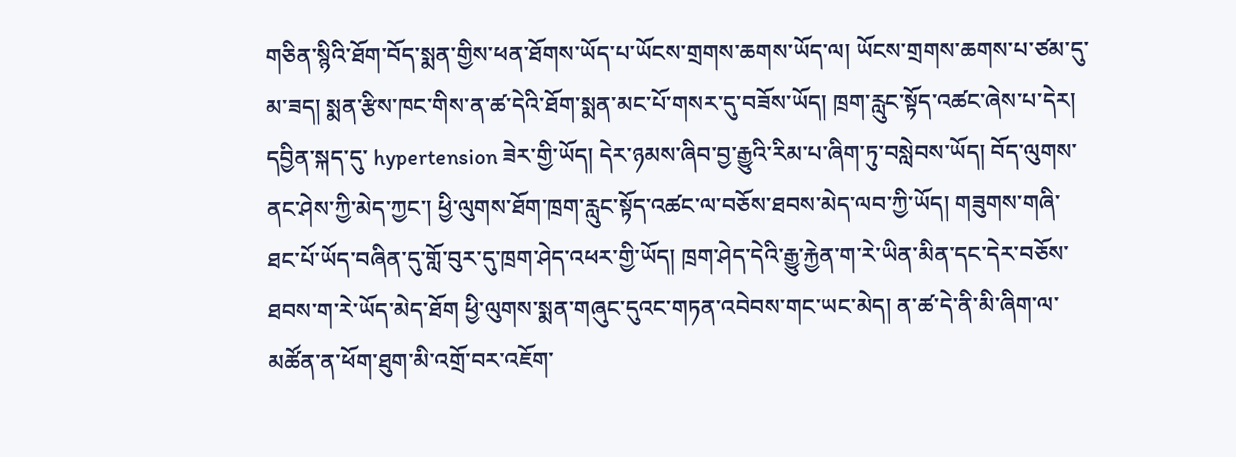གཅིན་སྙིའི་ཐོག་བོད་སྨན་གྱིས་ཕན་ཐོགས་ཡོད་པ་ཡོངས་གྲགས་ཆགས་ཡོད་ལ། ཡོངས་གྲགས་ཆགས་པ་ཙམ་དུ་མ་ཟད། སྨན་རྩིས་ཁང་གིས་ན་ཚ་དེའི་ཐོག་སྨན་མང་པོ་གསར་དུ་བཟོས་ཡོད། ཁྲག་རླུང་སྟོད་འཚང་ཞེས་པ་དེར། དབྱིན་སྐད་དུ་ hypertension ཟེར་གྱི་ཡོད། དེར་ཉམས་ཞིབ་བྱ་རྒྱུའི་རིམ་པ་ཞིག་ཏུ་བསླེབས་ཡོད། བོད་ལུགས་ནང་ཤེས་ཀྱི་མེད་ཀྱང་། ཕྱི་ལུགས་ཐོག་ཁྲག་རླུང་སྟོད་འཚང་ལ་བཅོས་ཐབས་མེད་ལབ་ཀྱི་ཡོད། གཟུགས་གཞི་ཐང་པོ་ཡོད་བཞིན་དུ་གློ་བུར་དུ་ཁྲག་ཤེད་འཕར་གྱི་ཡོད། ཁྲག་ཤེད་དེའི་རྒྱུ་རྐྱེན་ག་རེ་ཡིན་མིན་དང་དེར་བཅོས་ཐབས་ག་རེ་ཡོད་མེད་ཐོག ཕྱི་ལུགས་སྨན་གཞུང་དུའང་གཏན་འབེབས་གང་ཡང་མེད། ན་ཚ་དེ་ནི་མི་ཞིག་ལ་མཚོན་ན་ཕོག་ཐུག་མི་འགྲོ་བར་འཇོག་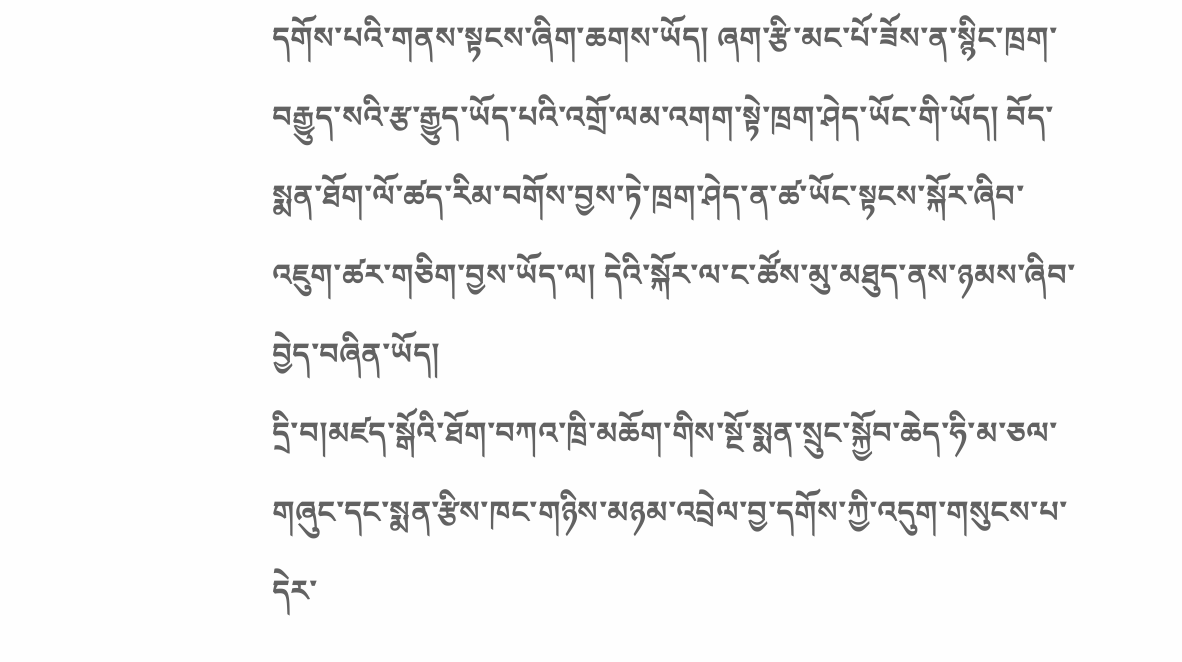དགོས་པའི་གནས་སྟངས་ཞིག་ཆགས་ཡོད། ཞག་རྩི་མང་པོ་ཟོས་ན་སྙིང་ཁྲག་བརྒྱུད་སའི་རྩ་རྒྱུད་ཡོད་པའི་འགྲོ་ལམ་འགག་སྟེ་ཁྲག་ཤེད་ཡོང་གི་ཡོད། བོད་སྨན་ཐོག་ལོ་ཚད་རིམ་བགོས་བྱས་ཏེ་ཁྲག་ཤེད་ན་ཚ་ཡོང་སྟངས་སྐོར་ཞིབ་འཇུག་ཚར་གཅིག་བྱས་ཡོད་ལ། དེའི་སྐོར་ལ་ང་ཚོས་མུ་མཐུད་ནས་ཉམས་ཞིབ་བྱེད་བཞིན་ཡོད།
དྲི་བ།མཛད་སྒོའི་ཐོག་བཀའ་ཁྲི་མཆོག་གིས་སྔོ་སྨན་སྲུང་སྐྱོབ་ཆེད་ཧི་མ་ཅལ་གཞུང་དང་སྨན་རྩིས་ཁང་གཉིས་མཉམ་འབྲེལ་བྱ་དགོས་ཀྱི་འདུག་གསུངས་པ་དེར་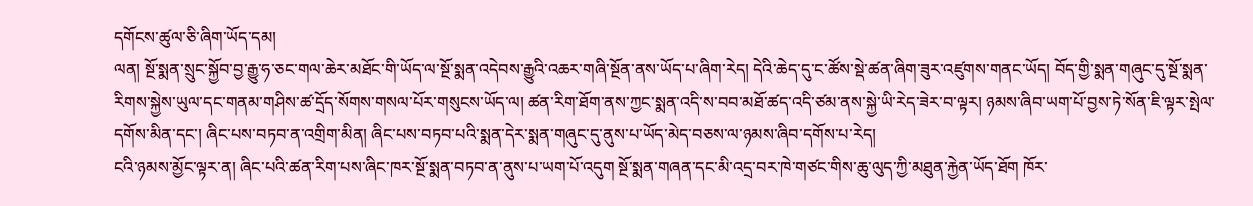དགོངས་ཚུལ་ཅི་ཞིག་ཡོད་དམ།
ལན། སྔོ་སྨན་སྲུང་སྐྱོབ་བྱ་རྒྱུ་ཧ་ཅང་གལ་ཆེར་མཐོང་གི་ཡོད་ལ་སྔོ་སྨན་འདེབས་རྒྱུའི་འཆར་གཞི་སྔོན་ནས་ཡོད་པ་ཞིག་རེད། དེའི་ཆེད་དུ་ང་ཚོས་སྡེ་ཚན་ཞིག་ཟུར་འཛུགས་གནང་ཡོད། བོད་གྱི་སྨན་གཞུང་དུ་སྔོ་སྨན་རིགས་སྐྱེས་ཡུལ་དང་གནམ་གཤིས་ཚ་དྲོད་སོགས་གསལ་པོར་གསུངས་ཡོད་ལ། ཚན་རིག་ཐོག་ནས་ཀྱང་སྨན་འདི་ས་བབ་མཐོ་ཚད་འདི་ཙམ་ནས་སྐྱེ་ཡི་རེད་ཟེར་བ་ལྟར། ཉམས་ཞིབ་ཡག་པོ་བྱས་ཏེ་སོན་ཇི་ལྟར་སྤེལ་དགོས་མིན་དང་། ཞིང་པས་བཏབ་ན་འགྲིག་མིན། ཞིང་པས་བཏབ་པའི་སྨན་དེར་སྨན་གཞུང་དུ་ནུས་པ་ཡོད་མེད་བཅས་ལ་ཉམས་ཞིབ་དགོས་པ་རེད།
ངའི་ཉམས་མྱོང་ལྟར་ན། ཞིང་པའི་ཚན་རིག་པས་ཞིང་ཁར་སྔོ་སྨན་བཏབ་ན་ནུས་པ་ཡག་པོ་འདུག སྔོ་སྨན་གཞན་དང་མི་འདྲ་བར་ཁེ་གཙང་གིས་ཆུ་ལུད་ཀྱི་མཐུན་རྐྱེན་ཡོད་ཐོག ཁོར་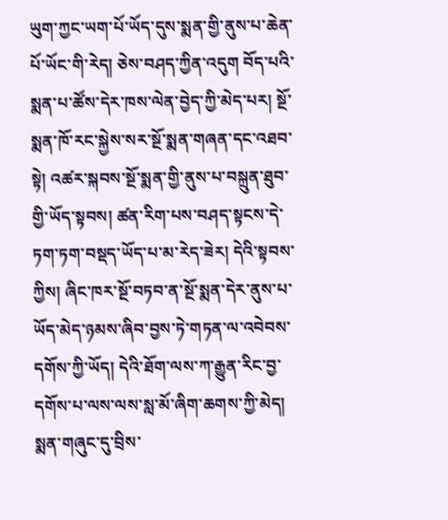ཡུག་ཀྱང་ཡག་པོ་ཡོད་དུས་སྨན་གྱི་ནུས་པ་ཆེན་པོ་ཡོང་གི་རེད། ཅེས་བཤད་ཀྱིན་འདུག བོད་པའི་སྨན་པ་ཚོས་དེར་ཁས་ལེན་བྱེད་ཀྱི་མེད་པར། སྔོ་སྨན་ཁོ་རང་སྐྱེས་སར་སྔོ་སྨན་གཞན་དང་འཐབ་སྟེ། འཚར་སྐབས་སྔོ་སྨན་གྱི་ནུས་པ་བསྐྲུན་ཐུབ་གྱི་ཡོད་སྟབས། ཚན་རིག་པས་བཤད་སྟངས་དེ་ཏག་ཏག་བསྡད་ཡོད་པ་མ་རེད་ཟེར། དེའི་སྟབས་ཀྱིས། ཞིང་ཁར་སྔོ་བཏབ་ན་སྔོ་སྨན་དེར་ནུས་པ་ཡོད་མེད་ཉམས་ཞིབ་བྱས་ཏེ་གཏན་ལ་འབེབས་དགོས་ཀྱི་ཡོད། དེའི་ཐོག་ལས་ཀ་རྒྱུན་རིང་བྱ་དགོས་པ་ལས་ལས་སླ་མོ་ཞིག་ཆགས་ཀྱི་མེད། སྨན་གཞུང་དུ་བྲིས་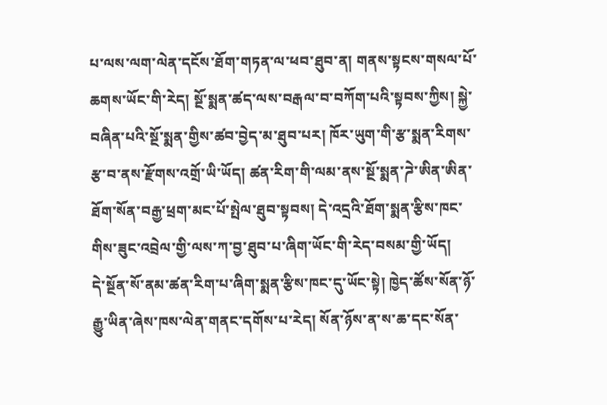པ་ལས་ལག་ལེན་དངོས་ཐོག་གཏན་ལ་ཕབ་ཐུབ་ན། གནས་སྟངས་གསལ་པོ་ཆགས་ཡོང་གི་རེད། སྔོ་སྨན་ཚད་ལས་བརྒལ་བ་བཀོག་པའི་སྟབས་ཀྱིས། སྐྱེ་བཞིན་པའི་སྔོ་སྨན་གྱིས་ཚབ་བྱེད་མ་ཐུབ་པར། ཁོར་ཡུག་གི་རྩ་སྨན་རིགས་རྩ་བ་ནས་རྫོགས་འགྲོ་ཡི་ཡོད། ཚན་རིག་གི་ལམ་ནས་སྔོ་སྨན་ཌེ་ཨིན་ཨིན་ཐོག་སོན་བརྒྱ་ཕྲག་མང་པོ་སྤེལ་ཐུབ་སྟབས། དེ་འདྲའི་ཐོག་སྨན་རྩིས་ཁང་གིས་ཟུང་འབྲེལ་གྱི་ལས་ཀ་བྱ་ཐུབ་པ་ཞིག་ཡོང་གི་རེད་བསམ་གྱི་ཡོད།
དེ་སྔོན་སོ་ནམ་ཚན་རིག་པ་ཞིག་སྨན་རྩིས་ཁང་དུ་ཡོང་སྟེ། ཁྱེད་ཚོས་སོན་ཉོ་རྒྱུ་ཡིན་ཞེས་ཁས་ལེན་གནང་དགོས་པ་རེད། སོན་ཉོས་ན་ས་ཆ་དང་སོན་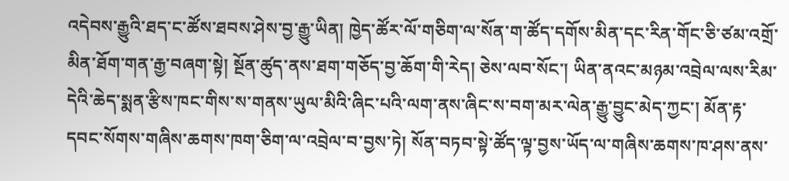འདེབས་རྒྱུའི་ཐད་ང་ཚོས་ཐབས་ཤེས་བྱ་རྒྱུ་ཡིན། ཁྱེད་ཚོར་ལོ་གཅིག་ལ་སོན་ག་ཚོད་དགོས་མིན་དང་རིན་གོང་ཅི་ཙམ་འགྲོ་མིན་ཐོག་གན་རྒྱ་བཞག་སྟེ། སྔོན་ཚུད་ནས་ཐག་གཅོད་བྱ་ཆོག་གི་རེད། ཅེས་ལབ་སོང་། ཡིན་ནའང་མཉམ་འབྲེལ་ལས་རིམ་དེའི་ཆེད་སྨན་རྩིས་ཁང་གིས་ས་གནས་ཡུལ་མིའི་ཞིང་པའི་ལག་ནས་ཞིང་ས་བག་མར་ལེན་རྒྱུ་བྱུང་མེད་ཀྱང་། མོན་རྟ་དབང་སོགས་གཞིས་ཆགས་ཁག་ཅིག་ལ་འབྲེལ་བ་བྱས་ཏེ། སོན་བཏབ་སྟེ་ཚོད་ལྟ་བྱས་ཡོད་ལ་གཞིས་ཆགས་ཁ་ཤས་ནས་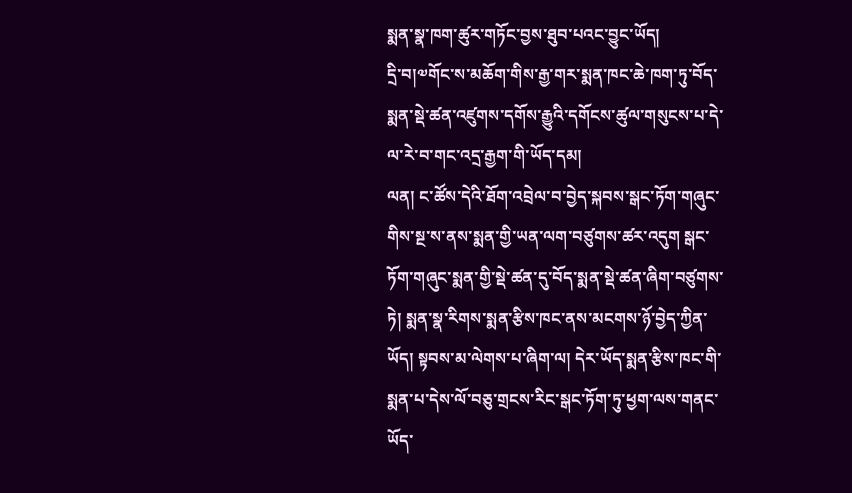སྨན་སྣ་ཁག་ཚུར་གཏོང་བྱས་ཐུབ་པའང་བྱུང་ཡོད།
དྲི་བ།༧གོང་ས་མཆོག་གིས་རྒྱ་གར་སྨན་ཁང་ཆེ་ཁག་ཏུ་བོད་སྨན་སྡེ་ཚན་འཛུགས་དགོས་རྒྱུའི་དགོངས་ཚུལ་གསུངས་པ་དེ་ལ་རེ་བ་གང་འདྲ་རྒྱག་གི་ཡོད་དམ།
ལན། ང་ཚོས་དེའི་ཐོག་འབྲེལ་བ་བྱེད་སྐབས་སྒང་ཏོག་གཞུང་གིས་སྔ་ས་ནས་སྨན་གྱི་ཡན་ལག་བཙུགས་ཚར་འདུག སྒང་ཏོག་གཞུང་སྨན་གྱི་སྡེ་ཚན་དུ་བོད་སྨན་སྡེ་ཚན་ཞིག་བཙུགས་ཏེ། སྨན་སྣ་རིགས་སྨན་རྩིས་ཁང་ནས་མངགས་ཉོ་བྱེད་ཀྱིན་ཡོད། སྟབས་མ་ལེགས་པ་ཞིག་ལ། དེར་ཡོད་སྨན་རྩིས་ཁང་གི་སྨན་པ་དེས་ལོ་བཅུ་གྲངས་རིང་སྒང་ཏོག་ཏུ་ཕྱག་ལས་གནང་ཡོད་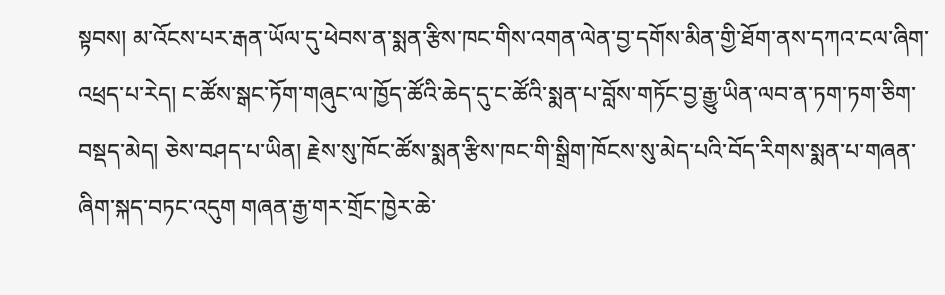སྟབས། མ་འོངས་པར་རྒན་ཡོལ་དུ་ཕེབས་ན་སྨན་རྩིས་ཁང་གིས་འགན་ལེན་བྱ་དགོས་མིན་གྱི་ཐོག་ནས་དཀའ་ངལ་ཞིག་འཕྲད་པ་རེད། ང་ཚོས་སྒང་ཏོག་གཞུང་ལ་ཁྱོད་ཚོའི་ཆེད་དུ་ང་ཚོའི་སྨན་པ་བློས་གཏོང་བྱ་རྒྱུ་ཡིན་ལབ་ན་ཏག་ཏག་ཅིག་བསྡད་མེད། ཅེས་བཤད་པ་ཡིན། རྗེས་སུ་ཁོང་ཚོས་སྨན་རྩིས་ཁང་གི་སྒྲིག་ཁོངས་སུ་མེད་པའི་བོད་རིགས་སྨན་པ་གཞན་ཞིག་སྐད་བཏང་འདུག གཞན་རྒྱ་གར་གྲོང་ཁྱེར་ཆེ་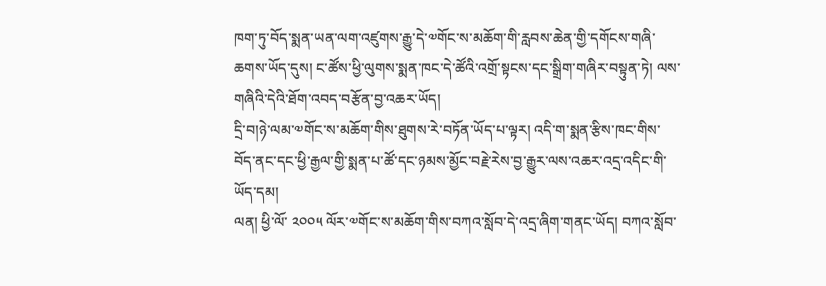ཁག་ཏུ་བོད་སྨན་ཡན་ལག་འཛུགས་རྒྱུ་དེ་༧གོང་ས་མཆོག་གི་རླབས་ཆེན་གྱི་དགོངས་གཞི་ཆགས་ཡོད་དུས། ང་ཚོས་ཕྱི་ལུགས་སྨན་ཁང་དེ་ཚོའི་འགྲོ་སྟངས་དང་སྒྲིག་གཞིར་བསྟུན་ཏེ། ལས་གཞིའི་དེའི་ཐོག་འབད་བརྩོན་བྱ་འཆར་ཡོད།
དྲི་བ།ཉེ་ལམ་༧གོང་ས་མཆོག་གིས་ཐུགས་རེ་བཏོན་ཡོད་པ་ལྟར། འདི་ག་སྨན་རྩིས་ཁང་གིས་བོད་ནང་དང་ཕྱི་རྒྱལ་གྱི་སྨན་པ་ཚོ་དང་ཉམས་མྱོང་བརྗེ་རེས་བྱ་རྒྱུར་ལས་འཆར་འདྲ་འདིང་གི་ཡོད་དམ།
ལན། ཕྱི་ལོ་ ༢༠༠༥ ལོར་༧གོང་ས་མཆོག་གིས་བཀའ་སློབ་དེ་འདྲ་ཞིག་གནང་ཡོད། བཀའ་སློབ་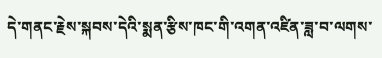དེ་གནང་རྗེས་སྐབས་དེའི་སྨན་རྩིས་ཁང་གི་འགན་འཛིན་ཟླ་བ་ལགས་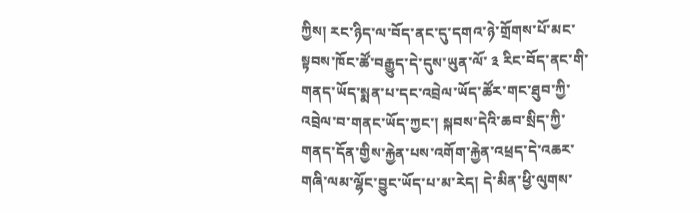ཀྱིས། རང་ཉིད་ལ་བོད་ནང་དུ་དགའ་ཉེ་གྲོགས་པོ་མང་སྟབས་ཁོང་ཚོ་བརྒྱུད་དེ་དུས་ཡུན་ལོ་ ༣ རིང་བོད་ནང་གི་གནད་ཡོད་སྨན་པ་དང་འབྲེལ་ཡོད་ཚོར་གང་ཐུབ་ཀྱི་འབྲེལ་བ་གནང་ཡོད་ཀྱང་། སྐབས་དེའི་ཆབ་སྲིད་ཀྱི་གནད་དོན་གྱིས་རྐྱེན་པས་འགོག་རྐྱེན་འཕྲད་དེ་འཆར་གཞི་ལམ་ལྷོང་བྱུང་ཡོད་པ་མ་རེད། དེ་མིན་ཕྱི་ལུགས་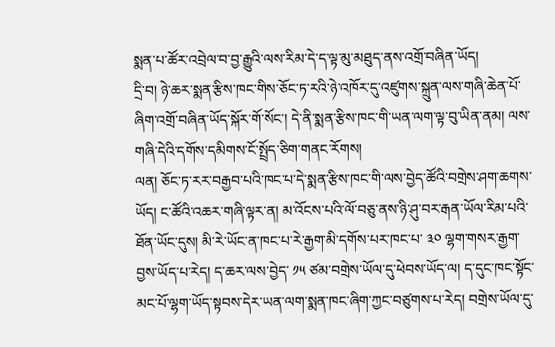སྨན་པ་ཚོར་འབྲེལ་བ་བྱ་རྒྱུའི་ལས་རིམ་དེ་ད་ལྟ་མུ་མཐུད་ནས་འགྲོ་བཞིན་ཡོད།
དྲི་བ། ཉེ་ཆར་སྨན་རྩིས་ཁང་གིས་ཅོང་ཏ་རའི་ཉེ་འཁོར་དུ་འཛུགས་སྐྲུན་ལས་གཞི་ཆེན་པོ་ཞིག་འགྲོ་བཞིན་ཡོད་སྐོར་གོ་སོང་། དེ་ནི་སྨན་རྩིས་ཁང་གི་ཡན་ལག་ལྟ་བུ་ཡིན་ནམ། ལས་གཞི་དེའི་དགོས་དམིགས་ངོ་སྤྲོད་ཅིག་གནང་རོགས།
ལན། ཅོང་ཏ་རར་བརྒྱབ་པའི་ཁང་པ་དེ་སྨན་རྩིས་ཁང་གི་ལས་བྱེད་ཚོའི་བགྲེས་ཤག་ཆགས་ཡོད། ང་ཚོའི་འཆར་གཞི་ལྟར་ན། མ་འོངས་པའི་ལོ་བཅུ་ནས་ཉི་ཤུ་བར་རྒན་ཡོལ་རིམ་པའི་ཐོན་ཡོང་དུས། མི་རེ་ཡོང་ན་ཁང་པ་རེ་རྒྱག་མི་དགོས་པར་ཁང་པ་ ༣༠ ལྷག་གསར་རྒྱག་བྱས་ཡོད་པ་རེད། ད་ཆར་ལས་བྱེད་ ༡༥ ཙམ་བགྲེས་ཡོལ་དུ་ཕེབས་ཡོད་ལ། ད་དུང་ཁང་སྟོང་མང་པོ་ལྷག་ཡོད་སྟབས་དེར་ཡན་ལག་སྨན་ཁང་ཞིག་ཀྱང་བཙུགས་པ་རེད། བགྲེས་ཡོལ་དུ་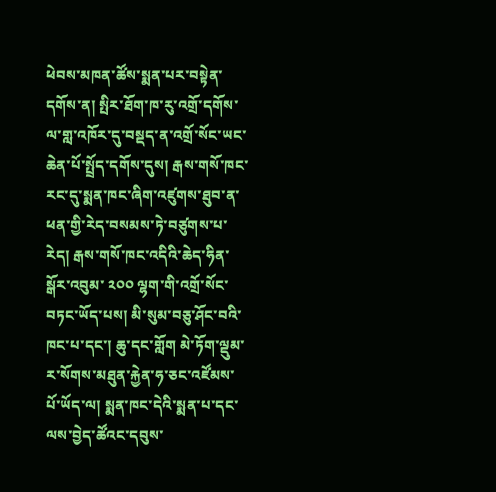ཕེབས་མཁན་ཚོས་སྨན་པར་བསྟེན་དགོས་ན། སྤིར་ཐོག་ཁ་རུ་འགྲོ་དགོས་ལ་གླ་འཁོར་དུ་བསྡད་ན་འགྲོ་སོང་ཡང་ཆེན་པོ་སྤྲོད་དགོས་དུས། རྒས་གསོ་ཁང་རང་དུ་སྨན་ཁང་ཞིག་འཛུགས་ཐུབ་ན་ཕན་གྱི་རེད་བསམས་ཏེ་བཙུགས་པ་རེད། རྒས་གསོ་ཁང་འདིའི་ཆེད་ཧིན་སྒོར་འབུམ་ ༢༠༠ ལྷག་གི་འགྲོ་སོང་བཏང་ཡོད་པས། མི་སུམ་བཅུ་ཤོང་བའི་ཁང་པ་དང་། ཆུ་དང་གློག མེ་ཏོག་ལྡུམ་ར་སོགས་མཐུན་རྐྱེན་ཧ་ཅང་འཛོམས་པོ་ཡོད་ལ། སྨན་ཁང་དེའི་སྨན་པ་དང་ལས་བྱེད་ཚོའང་དབུས་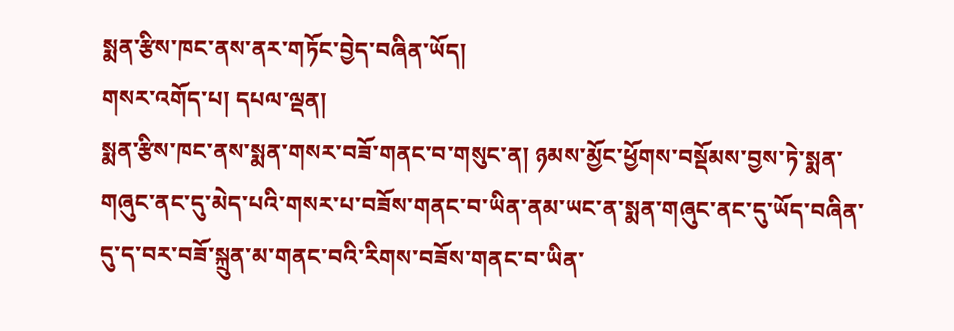སྨན་རྩིས་ཁང་ནས་ནར་གཏོང་བྱེད་བཞིན་ཡོད།
གསར་འགོད་པ། དཔལ་ལྡན།
སྨན་རྩིས་ཁང་ནས་སྨན་གསར་བཟོ་གནང་བ་གསུང་ན། ཉམས་མྱོང་ཕྱོགས་བསྡོམས་བྱས་ཏེ་སྨན་གཞུང་ནང་དུ་མེད་པའི་གསར་པ་བཟོས་གནང་བ་ཡིན་ནམ་ཡང་ན་སྨན་གཞུང་ནང་དུ་ཡོད་བཞིན་དུ་ད་བར་བཟོ་སྐྲུན་མ་གནང་བའི་རིགས་བཟོས་གནང་བ་ཡིན་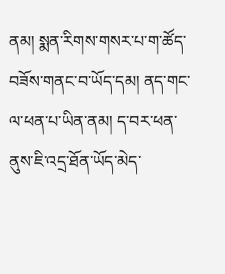ནམ། སྨན་རིགས་གསར་པ་ག་ཚོད་བཟོས་གནང་བ་ཡོད་དམ། ནད་གང་ལ་ཕན་པ་ཡིན་ནམ། ད་བར་ཕན་ནུས་ཇི་འདྲ་ཐོན་ཡོད་མེད་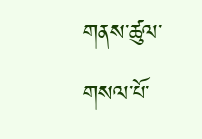གནས་ཚུལ་གསལ་པོ་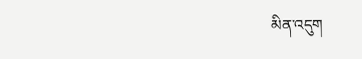མིན་འདུག